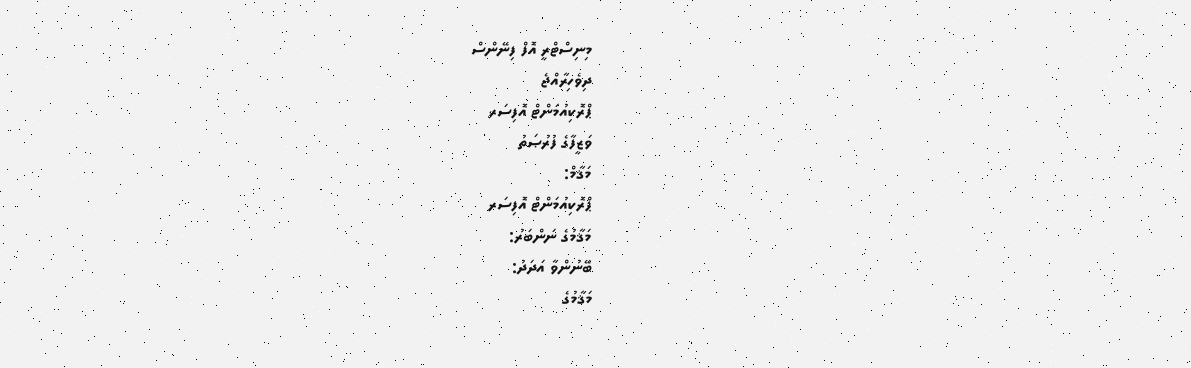މިނިސްޓްރީ އޮފް ފިނޭންސް
ދިވެހިރާއްޖެ
ޕްރޮކިއުމަންޓް އޮފިސަރ
ވަޒީފާގެ ފުރުޞަތު
މަޤާމް:
ޕްރޮކިއުމަންޓް އޮފިސަރ
މަޤާމުގެ ނަންބަރު:
ބޭނުންވާ އަދަދު:
މަޤާމުގެ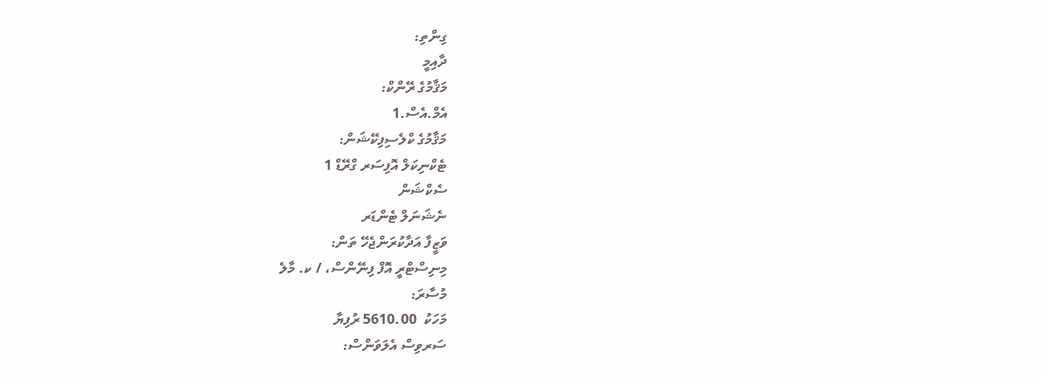ގިންތި:
ދާއިމީ
މަޤާމުގެ ރޭންކް:
އެމް.އެސް.1
މަޤާމުގެ ކްލެސިފިކޭޝަން:
ޓެކްނިކަލް އޮފިސަރ ގްރޭޑް 1
ސެކްޝަން
ނެޝަނަލް ޓެންޑަރ
ވަޒީފާ އަދާކުރަންޖެހޭ ތަން:
މިނިސްޓްރީ އޮފް ފިނޭންސް، / ކ. މާލެ
މުސާރަ:
މަހަކު  5610.00 ރުފިޔާ
ސަރވިސް އެލަވަންސް: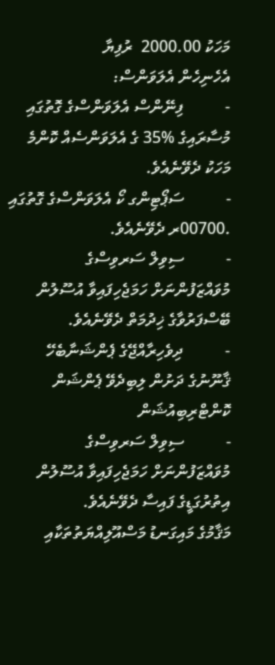މަހަކު 2000.00  ރުފިޔާ
އެހެނިހެން އެލަވަންސް:
-          ފިނޭންސް އެލަވަންސްގެ ގޮތުގައި މުސާރައިގެ %35 ގެ އެލަވަންސެއް ކޮންމެ މަހަކު ދެވޭނެއެވެ.
-          ސަޕޯޓިންގ ކޯ އެލަވަންސްގެ ގޮތުގައި .00700ރ ދެވޭނެއެވެ.
-          ސިވިލް ސަރވިސްގެ މުވައްޒަފުންނަށް ހަމަޖެހިފައިވާ އުސޫލުން ބޭސްފަރުވާގެ ޚިދުމަތް ދެވޭނެއެވެ.
-          ދިވެހިރާއްޖޭގެ ޕެންޝަނާބެހޭ ޤާނޫނުގެ ދަށުން ލިބިދެވޭ ޕެންޝަން ކޮންޓްރިބިއުޝަން
-          ސިވިލް ސަރވިސްގެ މުވައްޒަފުންނަށް ހަމަޖެހިފައިވާ އުސޫލުން އިތުރުގަޑީގެ ފައިސާ ދެވޭނެއެވެ.
މަޤާމުގެ މައިގަނޑު މަސްއޫލިއްޔަތުތަކާއި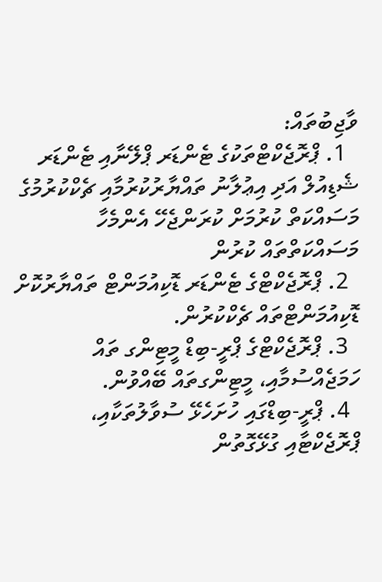ވާޖިބުތައް:
  1. ޕްރޮޖެކްޓްތަކުގެ ޓެންޑަރ ޕްލޭނާއި ޓެންޑަރ ޝެޑިއުލް އަދި އިޢުލާނު ތައްޔާރުކުރުމާއި ޗެކްކުރުމުގެ މަސައްކަތް ކުރުމަށް ކުރަންޖެހޭ އެންމެހާ މަސައްކަތްތައް ކުރުން
  2. ޕްރޮޖެކްޓްގެ ޓެންޑަރ ޑޮކިއުމަންޓް ތައްޔާރުކޮށް ޑޮކިއުމަންޓްތައް ޗެކްކުރުން.
  3. ޕްރޮޖެކްޓްގެ ޕްރީ-ބިޑް މީޓިންގ ތައް ހަމަޖެއްސުމާއި، މީޓިންގތައް ބޭއްވުން.
  4. ޕްރީ-ބިޑްގައި ހުށަހެޅޭ ސުވާލުތަކާއި، ޕްރޮޖެކްޓާއި ގުޅޭގޮތުން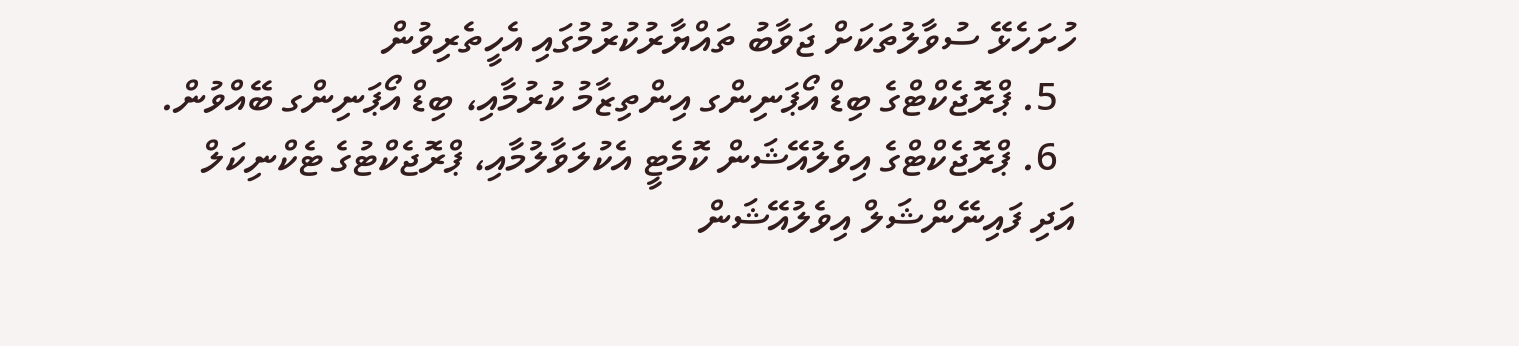ހުށަހެޅޭ ސުވާލުތަކަށް ޖަވާބު ތައްޔާރުކުރުމުގައި އެހީތެރިވުން
  5. ޕްރޮޖެކްޓްގެ ބިޑް އޯޕަނިންގ އިންތިޒާމު ކުރުމާއި، ބިޑް އޯޕަނިންގ ބޭއްވުން.
  6. ޕްރޮޖެކްޓްގެ އިވެލުއޭޝަން ކޮމެޓީ އެކުލަވާލުމާއި، ޕްރޮޖެކްޓުގެ ޓެކްނިކަލް އަދި ފައިނޭންޝަލް އިވެލުއޭޝަން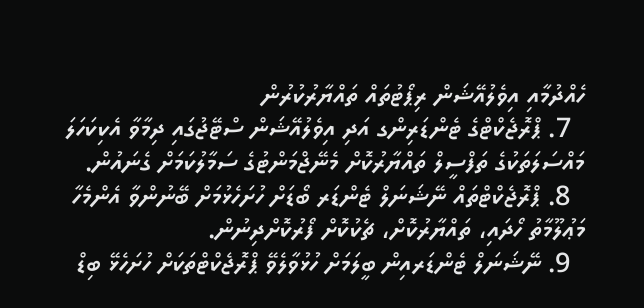ހެއްދުމާއި އިވެލުއޭޝަން ރިޕޯޓުތައް ތައްޔާރުކުރުން
  7. ޕްރޮޖެކްޓްގެ ޓެންޑަރިންގ އަދި އިވެލުއޭޝަން ސްޓޭޖުގައި ދިމާވާ އެކިކަހަލަ މައްސަލަތަކުގެ ތަފްސީލް ތައްޔާރުކޮށް މެނޭޖްމަންޓުގެ ސަމާލުކަމަށް ގެނައުން.
  8. ޕްރޮޖެކްޓްތައް ނޭޝަނަލް ޓެންޑަރ ބޯޑަށް ހުށަހެޅުމަށް ބޭނުންވާ އެންމެހާ މަޢުލޫމާތު ހޯދައި، ތައްޔާރުކޮށް، ޗެކުކޮށް ފޯރުކޮށްދިނުން.
  9. ނޭޝަނަލް ޓެންޑަރއިން ބީލަމަށް ހުޅުވާލެވޭ ޕްރޮޖެކްޓްތަކަށް ހުށަހެޅޭ ބިޑް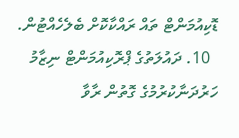ޑޮކިއުމަންޓް ތައް ރައްކާކޮށް ބެލެހެއްޓުން.
  10. ދައުލަތުގެ ޕްރޮކިއުމަންޓް ނިޒާމު ހަރުދަނާކުރުމުގެ ގޮތުން ރާވާ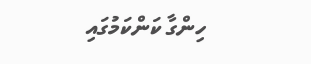ހިންގާ ކަންކަމުގައި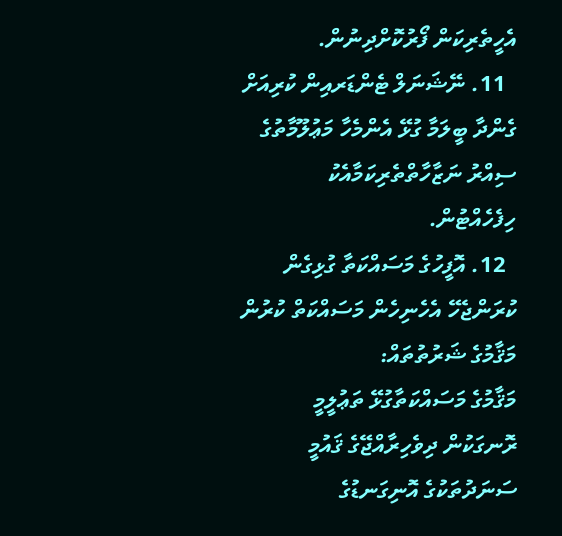އެހީތެރިކަން ފޯރުކޮށްދިނުން.
  11. ނޭޝަނަލް ޓެންޑަރއިން ކުރިއަށް ގެންދާ ބީލަމާ ގުޅޭ އެންމެހާ މަޢުލޫމާތުގެ ސިއްރު ނަޒާހާތްތެރިކަމާއެކު ހިފެހެއްޓުން.
  12. އޮފީހުގެ މަސައްކަތާ ގުޅިގެން ކުރަންޖެހޭ އެހެނިހެން މަސައްކަތް ކުރުން
މަޤާމުގެ ޝަރުތުތައް:
މަޤާމުގެ މަސައްކަތާގުޅޭ ތަޢުލީމީ ރޮނގަކުން ދިވެހިރާއްޖޭގެ ޤައުމީ ސަނަދުތަކުގެ އޮނިގަނޑުގެ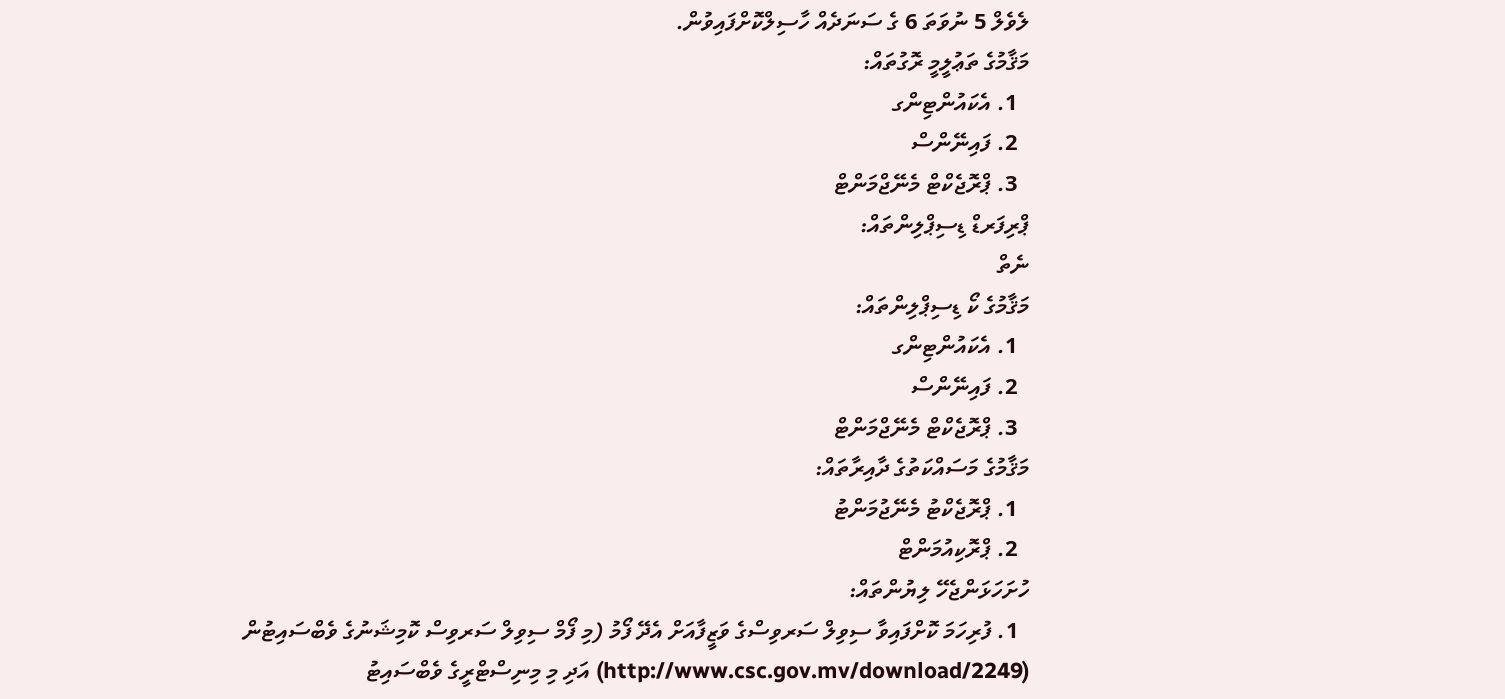ލެވެލް 5 ނުވަތަ 6 ގެ ސަނަދެއް ހާސިލްކޮށްފައިވުން.
މަޤާމުގެ ތަޢުލީމީ ރޮގުތައް:
  1. އެކައުންޓިންގ
  2. ފައިނޭންސް
  3. ޕްރޮޖެކްޓް މެނޭޖްމަންޓް
ޕްރިފަރޑް ޑިސިޕްލިންތައް:
ނެތް
މަޤާމުގެ ކޯ ޑިސިޕްލިންތައް:
  1. އެކައުންޓިންގ
  2. ފައިނޭންސް
  3. ޕްރޮޖެކްޓް މެނޭޖްމަންޓް
މަޤާމުގެ މަސައްކަތުގެ ދާއިރާތައް:
  1. ޕްރޮޖެކްޓު މެނޭޖުމަންޓު
  2. ޕްރޮކިއުމަންޓް
ހުށަހަޅަންޖެހޭ ލިޔުންތައް:
  1. ފުރިހަމަ ކޮށްފައިވާ ސިވިލް ސަރވިސްގެ ވަޒީފާއަށް އެދޭ ފޯމު (މި ފޯމް ސިވިލް ސަރވިސް ކޮމިޝަނުގެ ވެބްސައިޓުން (http://www.csc.gov.mv/download/2249) އަދި މި މިނިސްޓްރީގެ ވެބްސައިޓު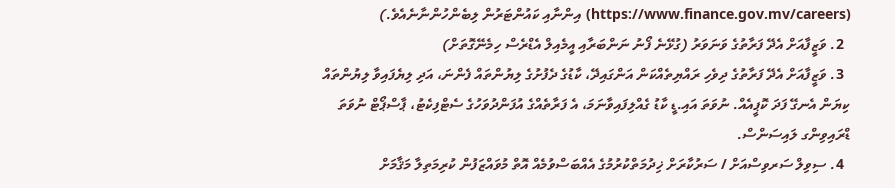(https://www.finance.gov.mv/careers) އިންނާއި ކައުންޓަރުން ލިބެންހުންނާނެއެވެ.)
  2. ވަޒީފާއަށް އެދޭ ފަރާތުގެ ވަނަވަރު (ގުޅޭނެ ފޯނު ނަންބަރާއި އީމެއިލް އެޑްރެސް ހިމެނޭގޮތަށް)
  3. ވަޒީފާއަށް އެދޭ ފަރާތުގެ ދިވެހި ރައްޔިތެއްކަން އަންގައިދޭ، ކާޑުގެ ދެފުށުގެ ލިޔުންތައް ފެންނަ، އަދި ލިޔެފައިވާ ލިޔުންތައް ކިޔަން އެނގޭ ފަދަ ކޮޕީއެއް. ނުވަތަ އައި.ޑީ ކާޑު ގެއްލިފައިވާނަމަ، އެ ފަރާތެއްގެ އުފަންދުވަހުގެ ސެޓްފިކެޓު، ޕާސްޕޯޓް ނުވަތަ ޑްރައިވިންގ ލައިސަންސް.
  4. ސިވިލް ސަރވިސްއަށް / ސަރުކާރަށް ޚިދުމަތްކުރުމުގެ އެއްބަސްވުމެއް އޮތް މުވައްޒަފުން ކުރިމަތިލާ މަޤާމަށް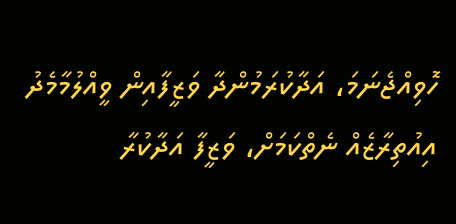ހޮވިއްޖެނަމަ، އަދާކުރަމުންދާ ވަޒީފާއިން ވީއްލުމާމެދު އިއުތިރާޒެއް ނެތްކަމަށް، ވަޒީފާ އަދާކުރާ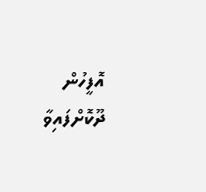އޮފީހުން ދޫކޮށްފައިވާ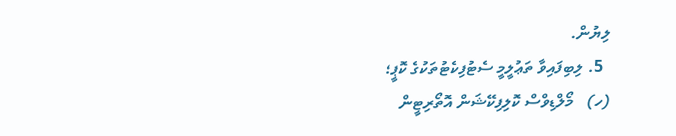ލިޔުން.
  5. ލިބިފައިވާ ތަޢުލީމީ ސެޓުފިކެޓުތަކުގެ ކޮޕީ؛
(ހ)   މޯލްޑިވްސް ކޮލިފިކޭޝަން އޮތޯރިޓީން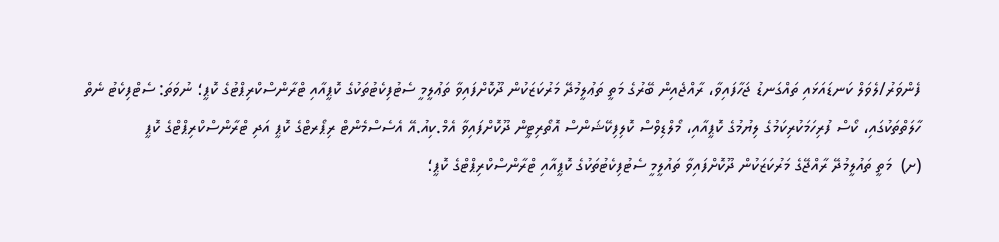ފެންވަރު/ލެވަލް ކަނޑައަޅައި ތައްގަނޑު ޖަހާފައިވާ، ރާއްޖެއިން ބޭރުގެ މަތީ ތަޢުލީމުދޭ މަރުކަޒަކުން ދޫކޮށްފައިވާ ތަޢުލީމީ ސެޓުފިކެޓުތަކުގެ ކޮޕީއާއި ޓްރާންސްކްރިޕްޓުގެ ކޮޕީ؛ ނުވަތަ: ސެޓްފިކެޓު ނެތް ހާލަތްތަކުގައި، ކޯސް ފުރިހަމަކުރިކަމުގެ ލިޔުމުގެ ކޮޕީއާއި، މޯލްޑިވްސް ކޮލިފިކޭޝަންސް އޮތޯރިޓީން ދޫކޮށްފައިވާ އެމް.ކިއު.އޭ އެސެސްމެންޓް ރިޕޯރޓްގެ ކޮޕީ އަދި ޓްރާންސްކްރިޕްޓްގެ ކޮޕީ
(ށ)  މަތީ ތައުލީމުދޭ ރާއްޖޭގެ މަރުކަޒަކުން ދޫކޮށްފައިވާ ތައުލީމީ ސެޓުފިކެޓުތަކުގެ ކޮޕީއާއި ޓްރާންސްކްރިޕްޓްގެ ކޮޕީ؛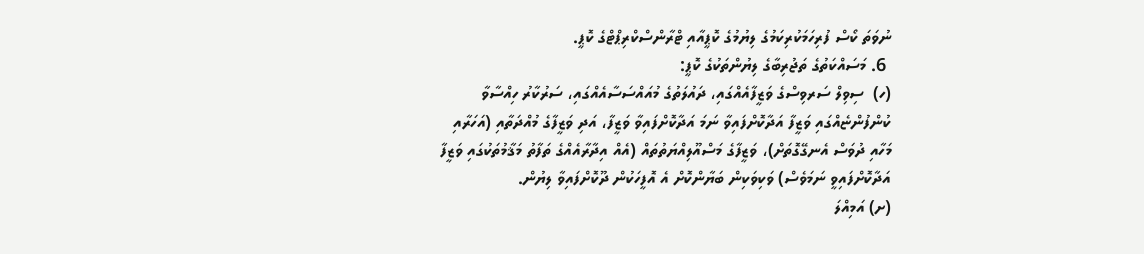ނުވަތަ ކޯސް ފުރިހަމަކުރިކަމުގެ ލިޔުމުގެ ކޮޕީއާއި ޓްރާންސްކްރިޕްޓްގެ ކޮޕީ.
 6. މަސައްކަތުގެ ތަޖުރިބާގެ ލިޔުންތަކުގެ ކޮޕީ:
(ހ)  ސިވިލް ސަރވިސްގެ ވަޒީފާއެއްގައި، ދައުލަތުގެ މުއައްސަސާއެއްގައި، ސަރުކާރު ހިއްސާވާ ކުންފުންޏެއްގައި ވަޒީފާ އަދާކޮށްފައިވާ ނަމަ އަދާކޮށްފައިވާ ވަޒީފާ، އަދި ވަޒީފާގެ މުއްދަތާއި (އަހަރާއި މަހާއި ދުވަސް އެނގޭގޮތަށް)، ވަޒީފާގެ މަސްއޫލިއްޔަތުތައް (އެއް އިދާރާއެއްގެ ތަފާތު މަޤާމުތަކުގައި ވަޒީފާ އަދާކޮށްފައިވީ ނަމަވެސް) ވަކިވަކިން ބަޔާންކޮށް އެ އޮފީހަކުން ދޫކޮށްފައިވާ ލިޔުން.
(ށ) އަމިއްލަ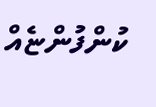ކުންފުންޏެއް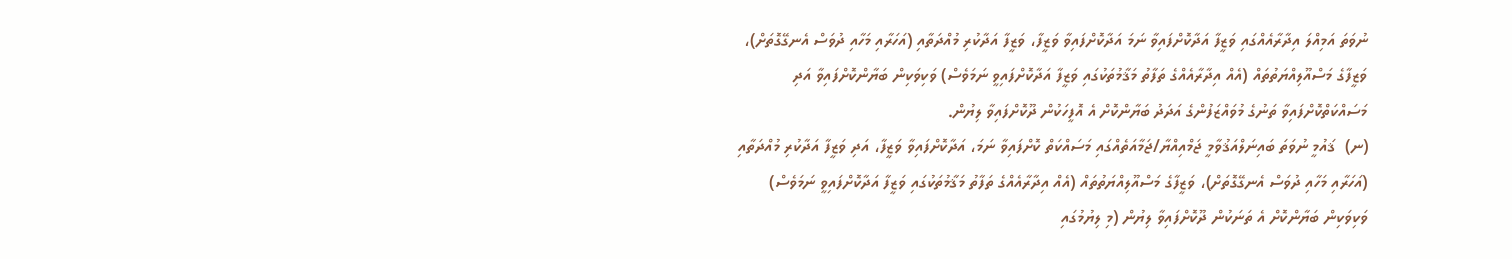ނުވަތަ އަމިއްލަ އިދާރާއެއްގައި ވަޒީފާ އަދާކޮށްފައިވާ ނަމަ އަދާކޮށްފައިވާ ވަޒީފާ، ވަޒީފާ އަދާކުރި މުއްދަތާއި (އަހަރާއި މަހާއި ދުވަސް އެނގޭގޮތަށް)، ވަޒީފާގެ މަސްއޫލިއްޔަތުތައް (އެއް އިދާރާއެއްގެ ތަފާތު މަޤާމުތަކުގައި ވަޒީފާ އަދާކޮށްފައިވީ ނަމަވެސް) ވަކިވަކިން ބަޔާންކޮށްފައިވާ އަދި މަސައްކަތްކޮށްފައިވާ ތަނުގެ މުވައްޒަފުންގެ އަދަދު ބަޔާންކޮށް އެ އޮފީހަކުން ދޫކޮށްފައިވާ ލިޔުން.
(ނ)  ޤައުމީ ނުވަތަ ބައިނަލްއަޤުވާމީ ޖަމްއިއްޔާ/ޖަމާއަތެއްގައި މަސައްކަތް ކޮށްފައިވާ ނަމަ، އަދާކޮށްފައިވާ ވަޒީފާ، އަދި ވަޒީފާ އަދާކުރި މުއްދަތާއި (އަހަރާއި މަހާއި ދުވަސް އެނގޭގޮތަށް)، ވަޒީފާގެ މަސްއޫލިއްޔަތުތައް (އެއް އިދާރާއެއްގެ ތަފާތު މަޤާމުތަކުގައި ވަޒީފާ އަދާކޮށްފައިވީ ނަމަވެސް) ވަކިވަކިން ބަޔާންކޮށް އެ ތަނަކުން ދޫކޮށްފައިވާ ލިޔުން (މި ލިޔުމުގައި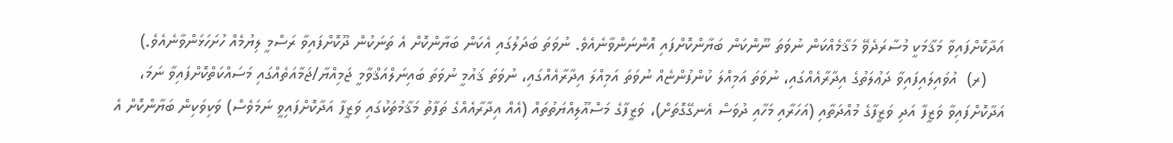އަދާކޮށްފައިވާ މަޤާމަކީ މުސާރަދެވޭ މަޤާމެއްކަން ނުވަތަ ނޫންކަން ބަޔާންކޮށްފައި އޮންނަންވާނެއެވެ. ނުވަތަ ބަދަލުގައި އެކަން ބަޔާންކޮށް އެ ތަނަކުން ދޫކޮށްފައިވާ ރަސްމީ ލިޔުމެއް ހުށަހަޅަންވާނެއެވެ.)
    (ރ)  އުވައިލައިފައިވާ ދަޢުލަތުގެ އިދާރާއެއްގައި، ނުވަތަ އަމިއްލަ ކުންފުންޏެއް ނުވަތަ އަމިއްލަ އިދާރާއެއްގައި، ނުވަތަ ޤައުމީ ނުވަތަ ބައިނަލްއަޤްވާމީ ޖަމިއްޔާ/ޖަމާއަތެއްގައި މަސައްކަތްކޮށްފައިވާ ނަމަ،  އަދާކޮށްފައިވާ ވަޒީފާ އަދި ވަޒީފާގެ މުއްދަތާއި (އަހަރާއި މަހާއި ދުވަސް އެނގޭގޮތަށް)، ވަޒީފާގެ މަސްއޫލިއްޔަތުތައް (އެއް އިދާރާއެއްގެ ތަފާތު މަޤާމުތަކުގައި ވަޒީފާ އަދާކޮށްފައިވީ ނަމަވެސް) ވަކިވަކިން ބަޔާންކޮށް އެ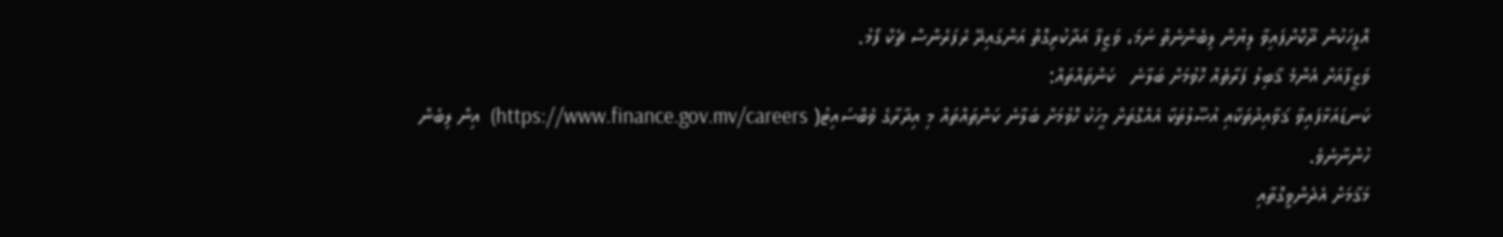އޮފީހަކުން ދޫކޮށްފައިވާ ލިޔުން ލިބެންނެތް ނަމަ، ވަޒީފާ އަދާކުރިގޮތް އަންގައިދޭ ރެފަރެންސް ޗެކް ފޯމު.
ވަޒީފާއަށް އެންމެ ޤާބިލު ފަރާތެއް ހޮވުމަށް ބަލާނެ   ކަންތައްތައް:
ކަނޑައަޅާފައިވާ ޤަވާއިދުތަކާއި އުޞޫލުތަކާ އެއްގޮތަށް މީހަކު ހޮވުމަށް ބަލާނެ ކަންތައްތައް މި އިދާރާގެ ވެބްސައިޓު( https://www.finance.gov.mv/careers)  އިން ލިބެން ހުންނާނެވެ.
މަޤާމަށް އެދެންވީގޮތާއި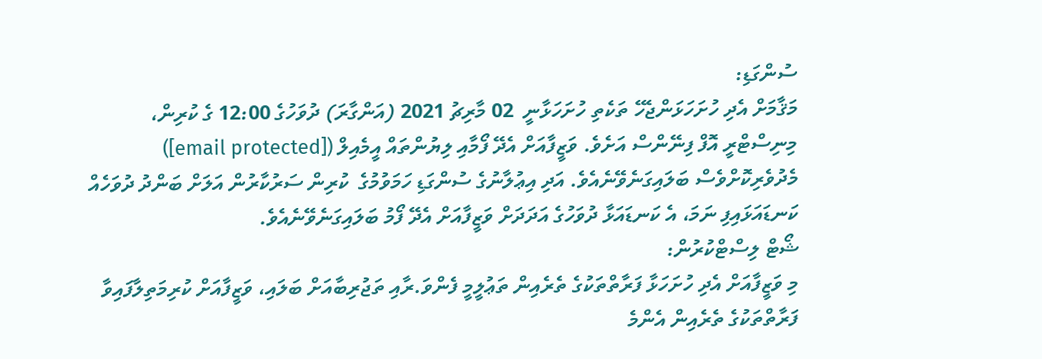ސުންގަޑި:
މަޤާމަށް އެދި ހުށަހަޅަންޖެހޭ ތަކެތި ހުށަހަޅާނީ  02 މާރިޗު 2021 (އަންގާރަ) ދުވަހުގެ 12:00 ގެ ކުރިން، މިނިސްޓްރީ އޮފް ފިނޭންސް އަށެވެ. ވަޒީފާއަށް އެދޭ ފޯމާއި ލިޔުންތައް އީމެއިލް ([email protected]) މެދުވެރިކޮށްވެސް ބަލައިގަނެވޭނެއެވެ. އަދި އިޢުލާނުގެ ސުންގަޑި ހަމަވުމުގެ  ކުރިން ސަރުކާރުން އަލަށް ބަންދު ދުވަހެއް ކަނޑައަޅައިފި ނަމަ، އެ ކަނޑައަޅާ ދުވަހުގެ އަދަދަށް ވަޒީފާއަށް އެދޭ ފޯމު ބަލައިގަނެވޭނެއެވެ.
ޝޯޓް ލިސްޓްކުރުން:
މި ވަޒީފާއަށް އެދި ހުށަހަޅާ ފަރާތްތަކުގެ ތެރެއިން ތަޢުލީމީ ފެންވަ.ރާއި ތަޖުރިބާއަށް ބަލައި، ވަޒީފާއަށް ކުރިމަތިލާފައިވާ ފަރާތްތަކުގެ ތެރެއިން އެންމެ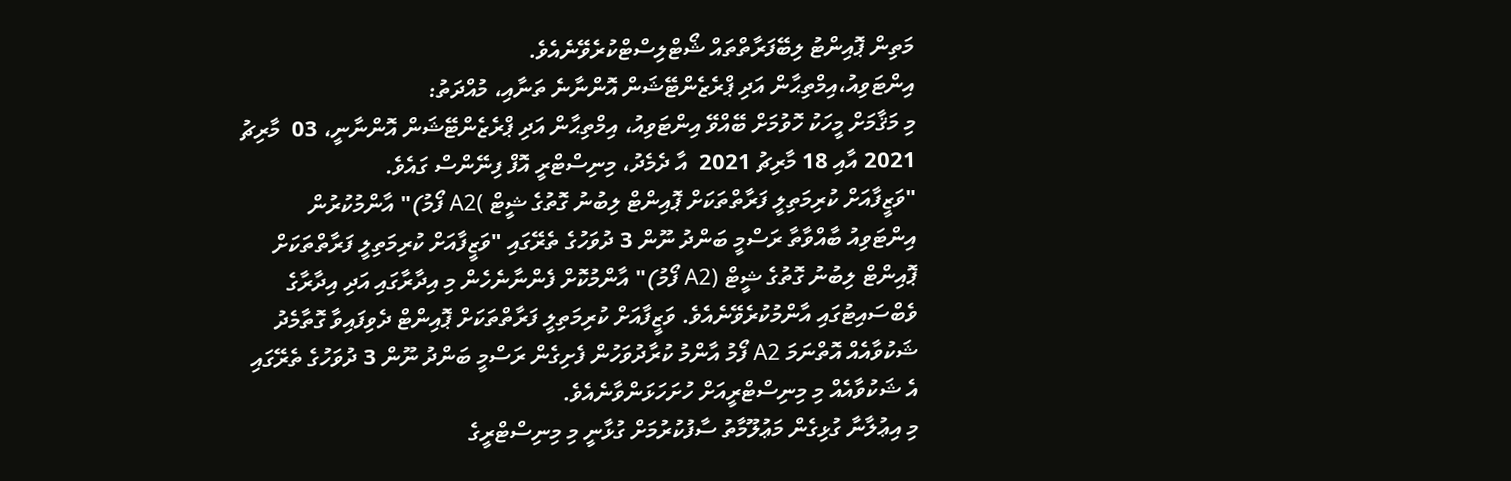މަތިން ޕޮއިންޓު ލިބޭފަރާތްތައް ޝޯޓްލިސްޓްކުރެވޭނެއެވެ.
އިންޓަވިއު،އިމްތިޙާން އަދި ޕްރެޒެންޓޭޝަން އޮންނާނެ ތަނާއި، މުއްދަތު:
މި މަޤާމަށް މީހަކު ހޮވުމަށް ބޭއްވޭ އިންޓަވިއު، އިމްތިޙާން އަދި ޕްރެޒެންޓޭޝަން އޮންނާނީ، 03  މާރިޗު  2021 އާއި 18 މާރިޗު 2021  އާ ދެމެދު، މިނިސްޓްރީ އޮފް ފިނޭންސް ގައެވެ.
"ވަޒީފާއަށް ކުރިމަތިލީ ފަރާތްތަކަށް ޕޮއިންޓް ލިބުނު ގޮތުގެ ޝީޓް )A2 ފޯމު)" އާންމުކުރުން
އިންޓަވިއު ބާއްވާތާ ރަސްމީ ބަންދު ނޫން 3 ދުވަހުގެ ތެރޭގައި "ވަޒީފާއަށް ކުރިމަތިލީ ފަރާތްތަކަށް ޕޮއިންޓް ލިބުނު ގޮތުގެ ޝީޓް (A2 ފޯމު)" އާންމުކޮށް ފެންނާނެހެން މި އިދާރާގައި އަދި އިދާރާގެ ވެބްސައިޓުގައި އާންމުކުރެވޭނެއެވެ. ވަޒީފާއަށް ކުރިމަތިލީ ފަރާތްތަކަށް ޕޮއިންޓް ދެވިފައިވާ ގޮތާމެދު ޝަކުވާއެއް އޮތްނަމަ A2 ފޯމު އާންމު ކުރާދުވަހުން ފެށިގެން ރަސްމީ ބަންދު ނޫން 3 ދުވަހުގެ ތެރޭގައި އެ ޝަކުވާއެއް މި މިނިސްޓްރީއަށް ހުށަހަޅަންވާނެއެވެ.
މި އިޢުލާނާ ގުޅިގެން މަޢުލޫމާތު ސާފުކުރުމަށް ގުޅާނީ މި މިނިސްޓްރީގެ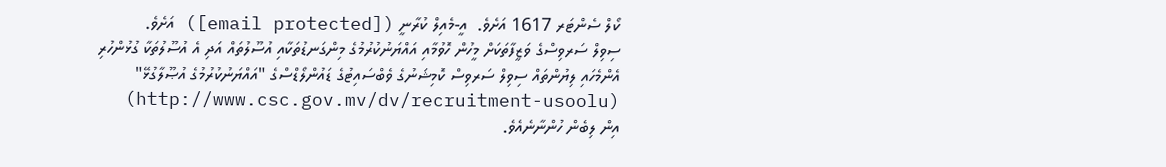ކޯލް ސެންޓަރ 1617 އަށެވެ.  އީ-މެއިލް ކުރާނީ ([email protected]) އަށެވެ.
ސިވިލް ސަރވިސްގެ ވަޒީފާތަކަށް މީހުން ހޮވުމާއި އައްޔަނުކުރުމުގެ މިންގަނޑުތަކާއި އުސޫލުތައް އަދި އެ އުސޫލުތަކާ ގުޅުންހުރި އެންމެހައި ލިޔުންތައް ސިވިލް ސަރވިސް ކޮމިޝަނުގެ ވެބްސައިޓުގެ ޑައުންލޯޑްސްގެ "އައްޔަނުކުރުމުގެ އުޞޫލާގުޅޭ" (http://www.csc.gov.mv/dv/recruitment-usoolu)  އިން ލިބެން ހުންނާނެއެވެ.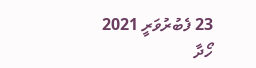23 ފެބުރުވަރީ 2021
ހޯދާ